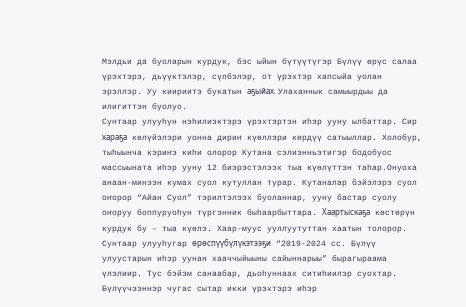Мэлдьи да буоларын курдук, бэс ыйын бүтүүтүгэр Бүлүү өрүс салаа үрэхтэрэ, дьүүктэлэр, сүлбэлэр, от үрэхтэр хапсыйа уолан эрэллэр. Уу киириитэ букатын аҕыйах. Улаханнык самыырдыы да илигиттэн буолуо.
Сунтаар улууһун нэһилиэктэрэ үрэхтэртэн иһэр ууну ылбаттар. Сир хараҕа көлүйэлэри уонна дириҥ күөллэри көрдүү сатыыллар. Холобур, тыһыынча кэриҥэ киһи олорор Кутана сэлиэнньэтигэр бодобуос массыыната иһэр ууну 12 биэрэстэлээх тыа күөлүттэн таһар.Онуоха анаан-минээн кумах суол кутуллан турар. Кутаналар бэйэлэрэ суол оҥорор “Айан Суол” тэрилтэлээх буоланнар, ууну бастар суолу оҥоруу боппуруоһун түргэнник быһаарбыттара. Хаартыскаҕа көстөрүн курдук бу – тыа күөлэ. Хаар-муус ууллуутуттан хаатын толорор.
Сунтаар улууһугар өрөспүүбүлүкэтээҕи “2019-2024 сс. Бүлүү улуустарын иһэр уунан хааччыйыыны сайыннарыы” бырагыраама үлэлиир. Тус бэйэм санаабар, дьоһуннаах ситиһиилэр суохтар. Бүлүүчээннэр чугас сытар икки үрэхтэрэ иһэр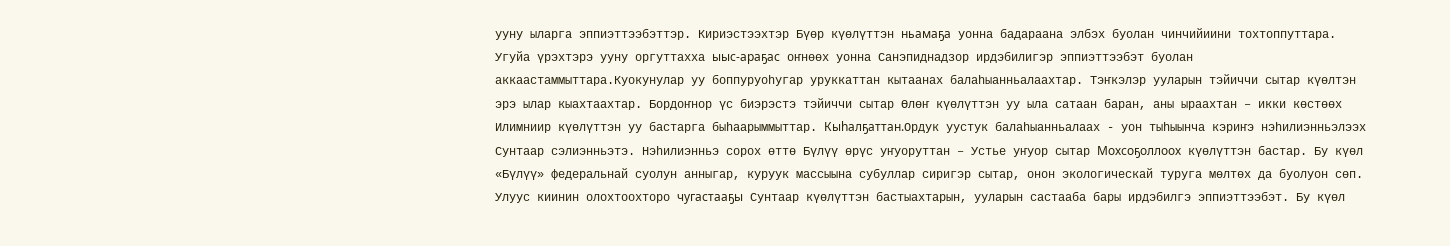ууну ыларга эппиэттээбэттэр. Кириэстээхтэр Бүөр күөлүттэн ньамаҕа уонна бадараана элбэх буолан чинчийиини тохтоппуттара. Угуйа үрэхтэрэ ууну оргуттахха ыыс-араҕас оҥнөөх уонна Санэпиднадзор ирдэбилигэр эппиэттээбэт буолан аккаастаммыттара.Куокунулар уу боппуруоһугар уруккаттан кытаанах балаһыанньалаахтар. Тэҥкэлэр ууларын тэйиччи сытар күөлтэн эрэ ылар кыахтаахтар. Бордоҥнор үс биэрэстэ тэйиччи сытар Өлөҥ күөлүттэн уу ыла сатаан баран, аны ыраахтан – икки көстөөх Илимниир күөлүттэн уу бастарга быһаарыммыттар. Кыһалҕаттан.Ордук уустук балаһыанньалаах - уон тыһыынча кэриҥэ нэһилиэнньэлээх Сунтаар сэлиэнньэтэ. Нэһилиэнньэ сорох өттө Бүлүү өрүс уҥуоруттан – Устье уҥуор сытар Мохсоҕоллоох күөлүттэн бастар. Бу күөл «Бүлүү» федеральнай суолун анныгар, куруук массыына субуллар сиригэр сытар, онон экологическай туруга мөлтөх да буолуон сөп. Улуус киинин олохтоохторо чугастааҕы Сунтаар күөлүттэн бастыахтарын, ууларын састааба бары ирдэбилгэ эппиэттээбэт. Бу күөл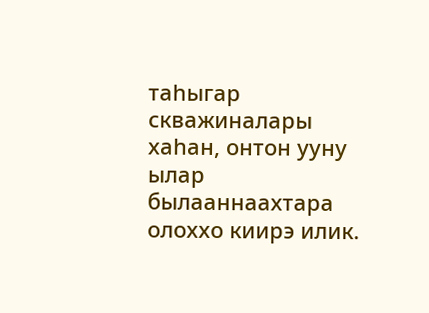таһыгар скважиналары хаһан, онтон ууну ылар былааннаахтара олоххо киирэ илик.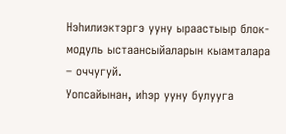Нэһилиэктэргэ ууну ыраастыыр блок-модуль ыстаансыйаларын кыамталара – оччугуй.
Уопсайынан, иһэр ууну булууга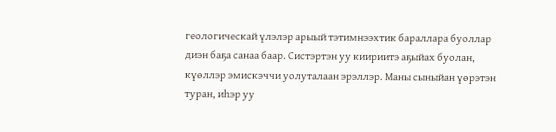геологическай үлэлэр арыый тэтимнээхтик бараллара буоллар диэн баҕа санаа баар. Систэртэн уу киириитэ аҕыйах буолан, күөллэр эмискэччи уолуталаан эрэллэр. Маны сыныйан үөрэтэн туран, иһэр уу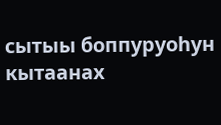сытыы боппуруоһун кытаанах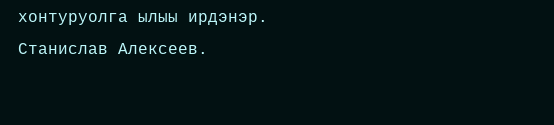хонтуруолга ылыы ирдэнэр.
Станислав Алексеев.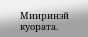Мииринэй куората.